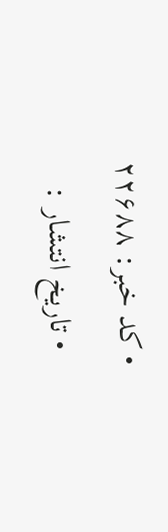• کد خبر: ۲۲۶۸۸
  • تاریخ انتشار :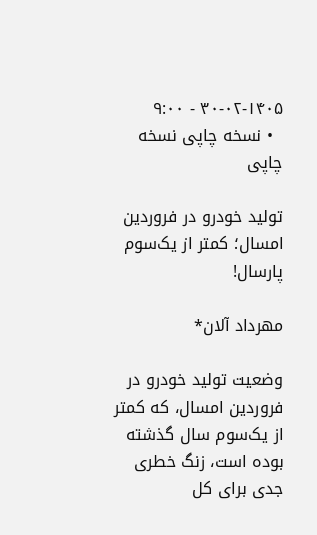۳۰-۰۲-۱۴۰۵ - ۹:۰۰
  • نسخه چاپی نسخه چاپی

تولید خودرو در فروردین امسال؛‌ کمتر از یک‌سوم پارسال!

مهرداد آلان*

وضعیت تولید خودرو در فروردین امسال، که کمتر از یک‌سوم سال گذشته بوده است، زنگ خطری جدی برای کل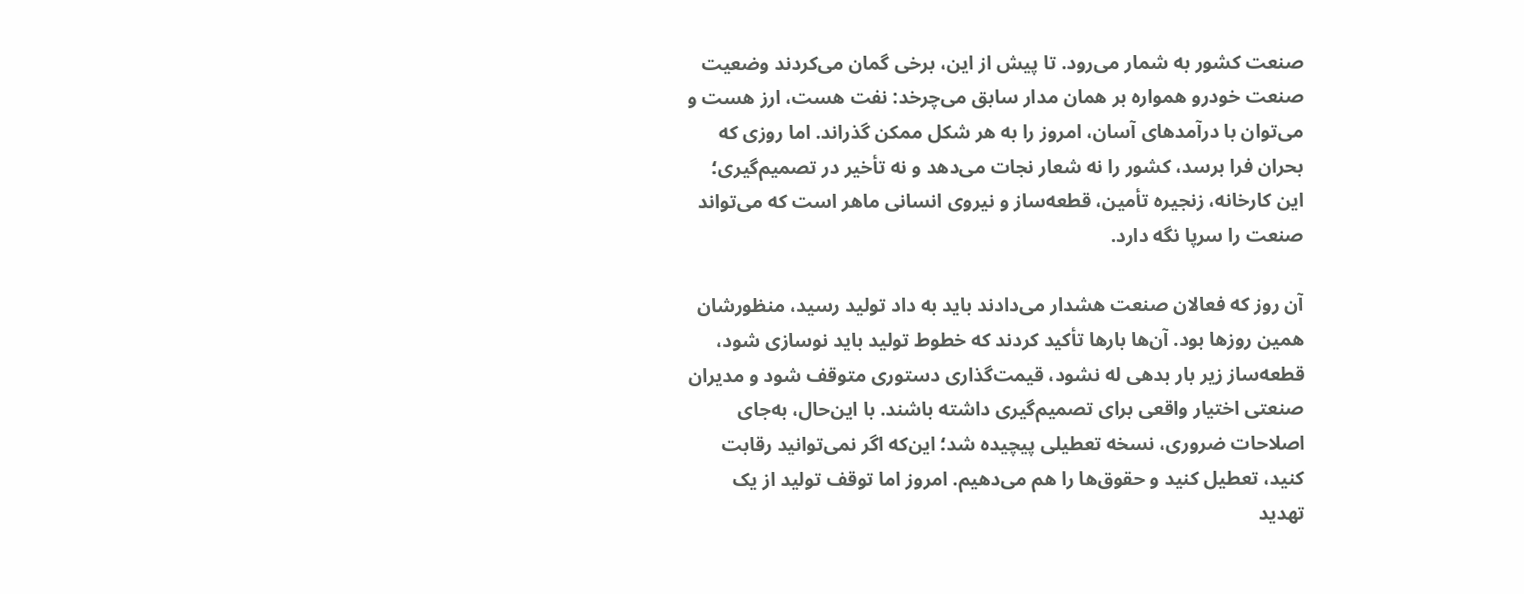صنعت کشور به شمار می‌رود. تا پیش از این، برخی گمان می‌کردند وضعیت صنعت خودرو همواره بر همان مدار سابق می‌چرخد: نفت هست، ارز هست و می‌توان با درآمدهای آسان، امروز را به هر شکل ممکن گذراند. اما روزی که بحران فرا برسد، کشور را نه شعار نجات می‌دهد و نه تأخیر در تصمیم‌گیری؛ این کارخانه، زنجیره تأمین، قطعه‌ساز و نیروی انسانی ماهر است که می‌تواند صنعت را سرپا نگه دارد.

آن روز که فعالان صنعت هشدار می‌دادند باید به داد تولید رسید، منظورشان همین روزها بود. آن‌ها بارها تأکید کردند که خطوط تولید باید نوسازی شود، قطعه‌ساز زیر بار بدهی له نشود، قیمت‌گذاری دستوری متوقف شود و مدیران صنعتی اختیار واقعی برای تصمیم‌گیری داشته باشند. با این‌حال، به‌جای اصلاحات ضروری، نسخه تعطیلی پیچیده شد؛ این‌که اگر نمی‌توانید رقابت کنید، تعطیل کنید و حقوق‌ها را هم می‌دهیم. امروز اما توقف تولید از یک تهدید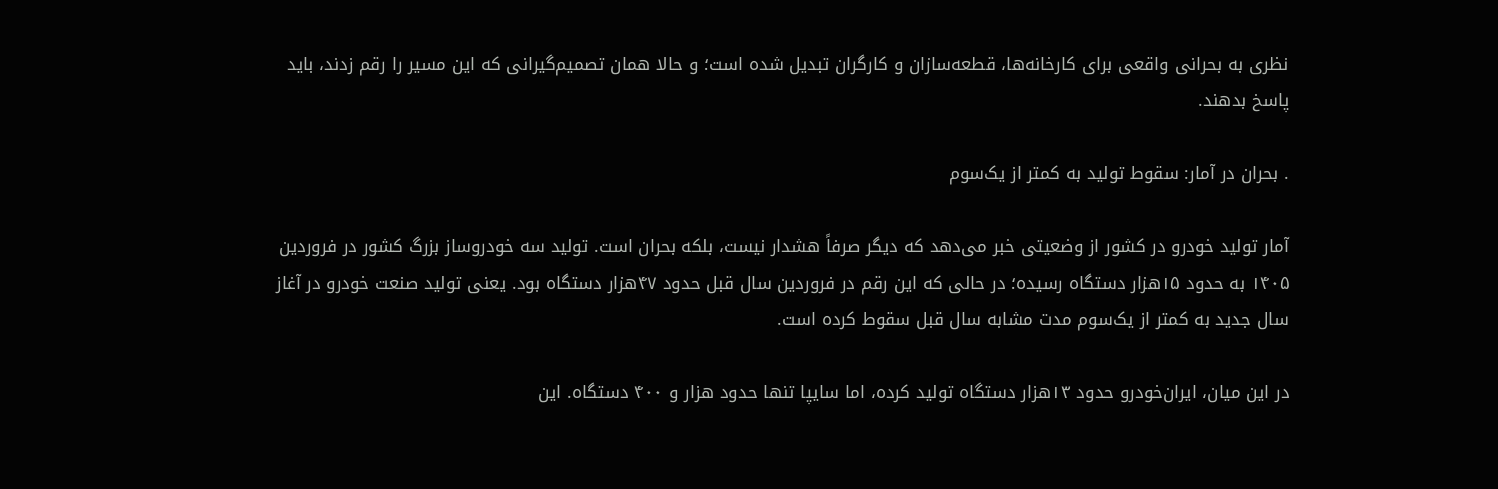نظری به بحرانی واقعی برای کارخانه‌ها، قطعه‌سازان و کارگران تبدیل شده است؛ و حالا همان تصمیم‌گیرانی که این مسیر را رقم زدند، باید پاسخ بدهند.

. بحران در آمار: سقوط تولید به کمتر از یک‌سوم

آمار تولید خودرو در کشور از وضعیتی خبر می‌دهد که دیگر صرفاً هشدار نیست، بلکه بحران است. تولید سه خودروساز بزرگ کشور در فروردین ۱۴۰۵ به حدود ۱۵هزار دستگاه رسیده؛ در حالی که این رقم در فروردین سال قبل حدود ۴۷هزار دستگاه بود. یعنی تولید صنعت خودرو در آغاز سال جدید به کمتر از یک‌سوم مدت مشابه سال قبل سقوط کرده است.

در این میان، ایران‌خودرو حدود ۱۳هزار دستگاه تولید کرده، اما سایپا تنها حدود هزار و ۴۰۰ دستگاه. این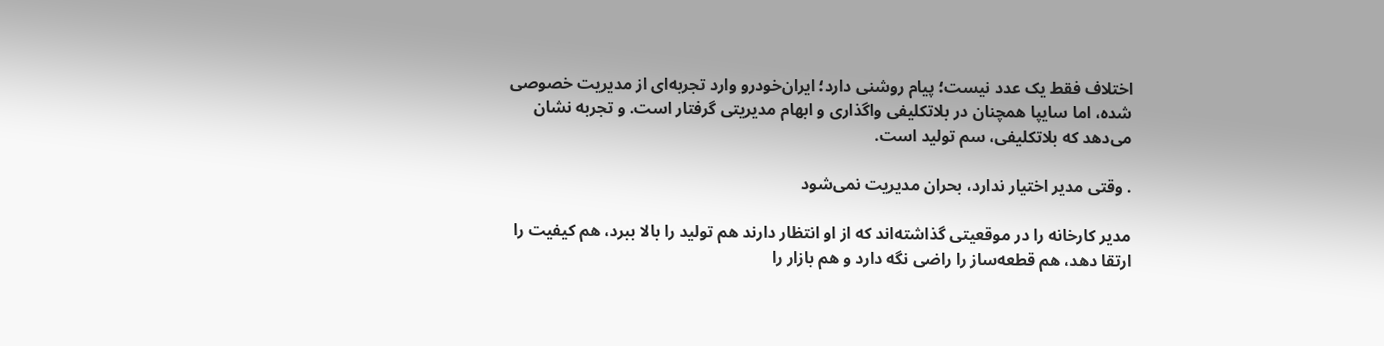اختلاف فقط یک عدد نیست؛ پیام روشنی دارد؛ ایران‌خودرو وارد تجربه‌ای از مدیریت خصوصی شده، اما سایپا همچنان در بلاتکلیفی واگذاری و ابهام مدیریتی گرفتار است. و تجربه نشان می‌دهد که بلاتکلیفی، سم تولید است.

. وقتی مدیر اختیار ندارد، بحران مدیریت نمی‌شود

مدیر کارخانه را در موقعیتی گذاشته‌اند که از او انتظار دارند هم تولید را بالا ببرد، هم کیفیت را ارتقا دهد، هم قطعه‌ساز را راضی نگه دارد و هم بازار را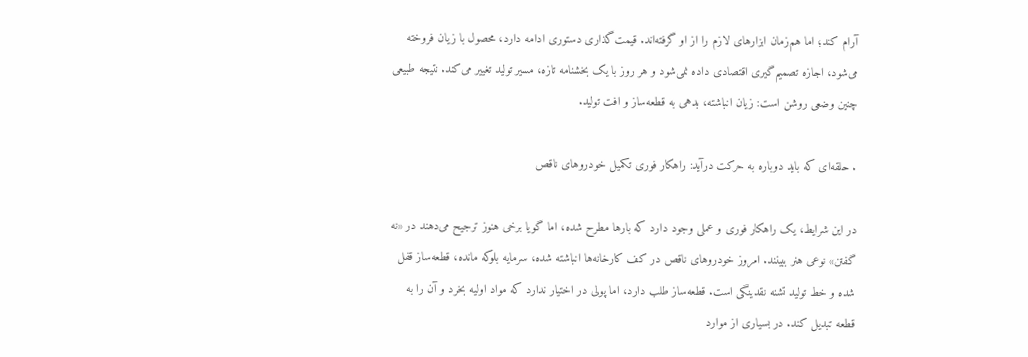آرام کند؛ اما هم‌زمان ابزارهای لازم را از او گرفته‌اند. قیمت‌گذاری دستوری ادامه دارد، محصول با زیان فروخته می‌شود، اجازه تصمیم‌گیری اقتصادی داده نمی‌شود و هر روز با یک بخشنامه تازه، مسیر تولید تغییر می‌کند. نتیجه طبیعی چنین وضعی روشن است: زیان انباشته، بدهی به قطعه‌ساز و افت تولید.

. حلقه‌ای که باید دوباره به حرکت درآید: راهکار فوری تکمیل خودروهای ناقص

در این شرایط، یک راهکار فوری و عملی وجود دارد که بارها مطرح شده، اما گویا برخی هنوز ترجیح می‌دهند در «نه گفتن» نوعی هنر ببینند. امروز خودروهای ناقص در کف کارخانه‌ها انباشته شده، سرمایه بلوکه مانده، قطعه‌ساز قفل شده و خط تولید تشنه نقدینگی است. قطعه‌ساز طلب دارد، اما پولی در اختیار ندارد که مواد اولیه بخرد و آن را به قطعه تبدیل کند. در بسیاری از موارد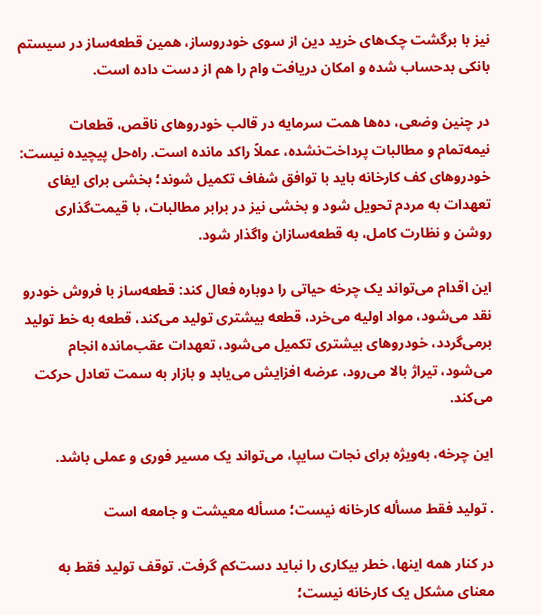نیز با برگشت چک‌های خرید دین از سوی خودروساز، همین قطعه‌ساز در سیستم بانکی بدحساب شده و امکان دریافت وام را هم از دست داده است.

در چنین وضعی، ده‌ها همت سرمایه در قالب خودروهای ناقص، قطعات نیمه‌تمام و مطالبات پرداخت‌نشده، عملاً راکد مانده است. راه‌حل پیچیده نیست: خودروهای کف کارخانه باید با توافق شفاف تکمیل شوند؛ بخشی برای ایفای تعهدات به مردم تحویل شود و بخشی نیز در برابر مطالبات، با قیمت‌گذاری روشن و نظارت کامل، به قطعه‌سازان واگذار شود.

این اقدام می‌تواند یک چرخه حیاتی را دوباره فعال کند: قطعه‌ساز با فروش خودرو نقد می‌شود، مواد اولیه می‌خرد، قطعه بیشتری تولید می‌کند، قطعه به خط تولید برمی‌گردد، خودروهای بیشتری تکمیل می‌شود، تعهدات عقب‌مانده انجام می‌شود، تیراژ بالا می‌رود، عرضه افزایش می‌یابد و بازار به سمت تعادل حرکت می‌کند.

این چرخه، به‌ویژه برای نجات سایپا، می‌تواند یک مسیر فوری و عملی باشد.

. تولید فقط مسأله کارخانه نیست؛ مسأله معیشت و جامعه است

در کنار همه اینها، خطر بیکاری را نباید دست‌کم گرفت. توقف تولید فقط به معنای مشکل یک کارخانه نیست؛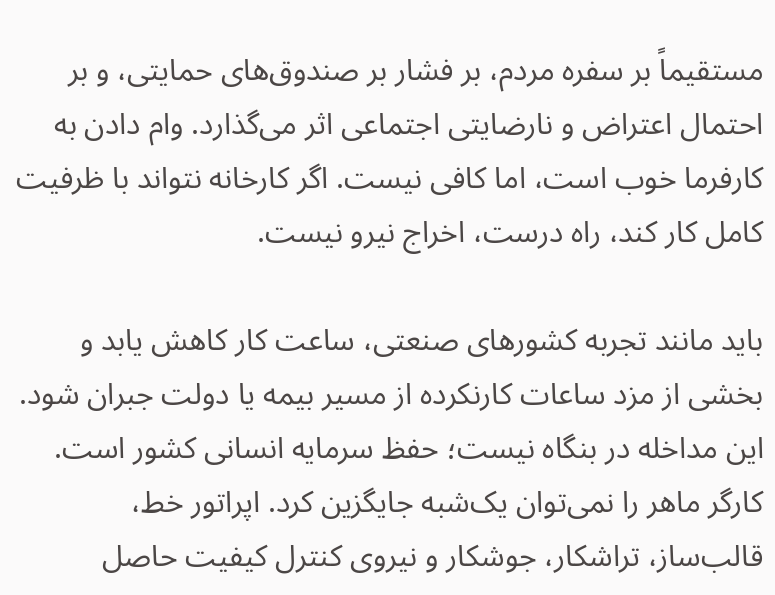مستقیماً بر سفره مردم، بر فشار بر صندوق‌های حمایتی، و بر احتمال اعتراض و نارضایتی اجتماعی اثر می‌گذارد. وام دادن به کارفرما خوب است، اما کافی نیست. اگر کارخانه نتواند با ظرفیت کامل کار کند، راه درست، اخراج نیرو نیست.

باید مانند تجربه کشورهای صنعتی، ساعت کار کاهش یابد و بخشی از مزد ساعات کارنکرده از مسیر بیمه یا دولت جبران شود. این مداخله در بنگاه نیست؛ حفظ سرمایه انسانی کشور است. کارگر ماهر را نمی‌توان یک‌شبه جایگزین کرد. اپراتور خط، قالب‌ساز، تراشکار، جوشکار و نیروی کنترل کیفیت حاصل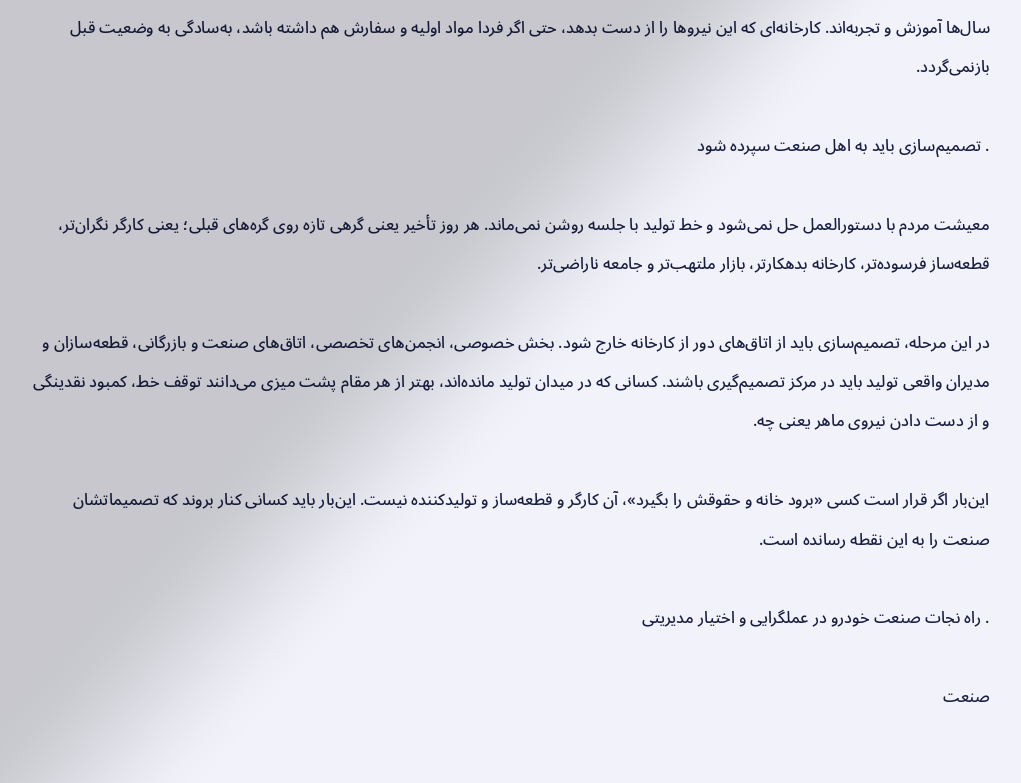سال‌ها آموزش و تجربه‌اند. کارخانه‌ای که این نیروها را از دست بدهد، حتی اگر فردا مواد اولیه و سفارش هم داشته باشد، به‌سادگی به وضعیت قبل بازنمی‌گردد.

. تصمیم‌سازی باید به اهل صنعت سپرده شود

معیشت مردم با دستورالعمل حل نمی‌شود و خط تولید با جلسه روشن نمی‌ماند. هر روز تأخیر یعنی گرهی تازه روی گره‌های قبلی؛ یعنی کارگر نگران‌تر، قطعه‌ساز فرسوده‌تر، کارخانه بدهکارتر، بازار ملتهب‌تر و جامعه ناراضی‌تر.

در این مرحله، تصمیم‌سازی باید از اتاق‌های دور از کارخانه خارج شود. بخش خصوصی، انجمن‌های تخصصی، اتاق‌های صنعت و بازرگانی، قطعه‌سازان و مدیران واقعی تولید باید در مرکز تصمیم‌گیری باشند. کسانی که در میدان تولید مانده‌اند، بهتر از هر مقام پشت میزی می‌دانند توقف خط، کمبود نقدینگی و از دست دادن نیروی ماهر یعنی چه.

این‌بار اگر قرار است کسی «برود خانه و حقوقش را بگیرد»، آن کارگر و قطعه‌ساز و تولیدکننده نیست. این‌بار باید کسانی کنار بروند که تصمیماتشان صنعت را به این نقطه رسانده است.

. راه نجات صنعت خودرو در عملگرایی و اختیار مدیریتی

صنعت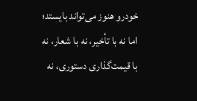خودرو هنوز می‌تواند بایستد؛ اما نه با تأخیر، نه با شعار، نه با قیمت‌گذاری دستوری، نه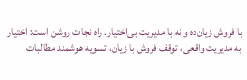با فروش زیان‌ده و نه با مدیریت بی‌اختیار. راه نجات روشن است: اختیار به مدیریت واقعی، توقف فروش با زیان، تسویه هوشمند مطالبات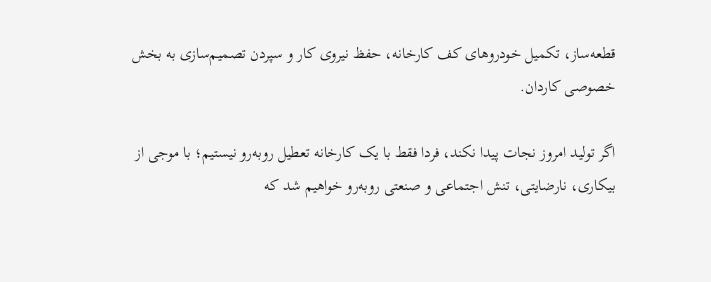قطعه‌ساز، تکمیل خودروهای کف کارخانه، حفظ نیروی کار و سپردن تصمیم‌سازی به بخش خصوصی کاردان.

اگر تولید امروز نجات پیدا نکند، فردا فقط با یک کارخانه تعطیل روبه‌رو نیستیم؛ با موجی از بیکاری، نارضایتی، تنش اجتماعی و صنعتی روبه‌رو خواهیم شد که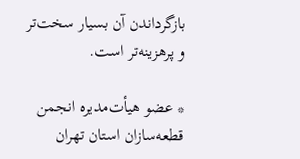بازگرداندن آن بسیار سخت‌تر و پرهزینه‌تر است.

* عضو هیأت‌مدیره انجمن قطعه‌سازان استان تهران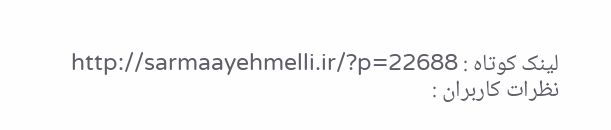لینک کوتاه : http://sarmaayehmelli.ir/?p=22688
نظرات کاربران :